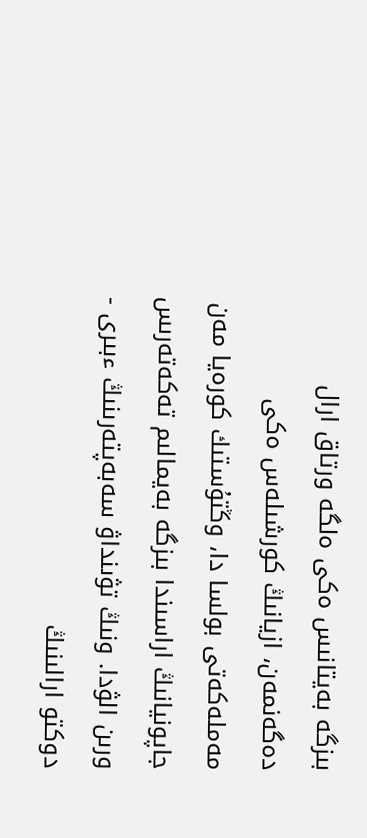بىزگە بەيتانىس ەكى ەلگە ورتاق ارال
دەگەنمەن، ازيانىڭ كورشىلەس ەكى مەملەكەتى بولسا دا، وڭتۇستىك كورەيا مەن جاپونيانىڭ اراسىندا بىزگە بەيمالىم تەكەتەرىس ورىن الۋدا. ونىڭ تۋىنداۋ سەبەپتەرىنىڭ ءبىرى - دوكتو ارالىنىڭ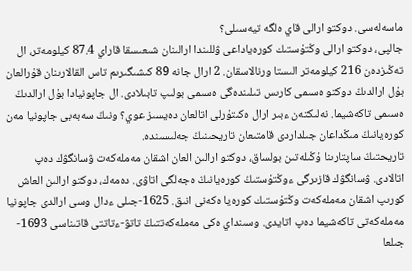ماسەلەسى. دوكتو ارالى قاي ەلگە تيەسىلى؟
جالپى، دوكتو ارالى وڭتۇستىك كورەياداعى ۋللىندا ارالىنان شىعىسقا قاراي 87.4 كيلومەتر، ال تەڭىزدەن 216 كيلومەتر الىستا ورنالاسقان. 2 ارال جانە 89 كىشىگىرىم تاس القالارىنان قۇرالعان بۇل ارالدىڭ دوكتو ەسىمى كارىس تىلىندەگى ەسىمى بولىپ تابىلادى. ال جاپونيادا بۇل ارالدىڭ ەسىمى تاكەشيما. نەلىكتەن ءبىر ارال ەكىتۇرلى اتالعان دەيسىز عوي؟ ونىڭ سەبەبى جاپونيا مەن كورەيانىڭ مىڭداعان جىلداردى قامتىعان تاريحىنىڭ جەلىسىندە.
تاريحتىڭ ساپتارىنا ۇڭىلەتىن بولساق، دوكتو ارالىن العان اشقان مەملەكەت ۋسانگۋك دەپ اتالادى. ۋسانگۋك قازىرگى ءوڭتۇستىڭ كورەيانىڭ ەجەلگى اتاۋى. دەمەك، دوكتو ارالىن العاش كورىپ اشقان مەملەكەت وڭتۇستىك كورەيا ەكەنى انىق. 1625-جىلى ءدال وسى ارالدى جاپونيا مەملەكەتى تاكەشيما دەپ اتايدى. وسىنداي ەكى مەملەكەتتىڭ تاتۋ-ءتاتتى قاتىناسى 1693-جىلعا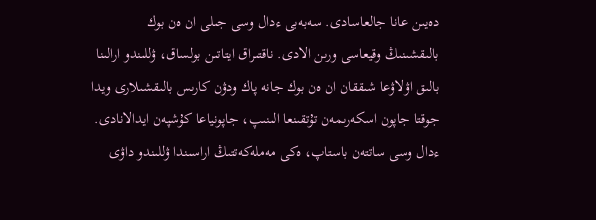دەيىن عانا جالعاسادى. سەبەبى ءدال وسى جىلى ان ەن بوك بالىقشىنىڭ وقيعاسى ورىن الادى. ناقتىراق ايتاتىن بولساق، ۋللىندو ارالىنا بالىق اۋلاۋعا شىققان ان ەن بوك جانە پاك ودۋن كارىس بالىقشىلارى ويدا جوقتا جاپون اسكەرىمەن تۇتقىنعا الىنىپ، جاپونياعا كۇشپەن ايدالانادى. ءدال وسى ساتتەن باستاپ، ەكى مەملەكەتتىڭ اراسىندا ۋللىندو داۋى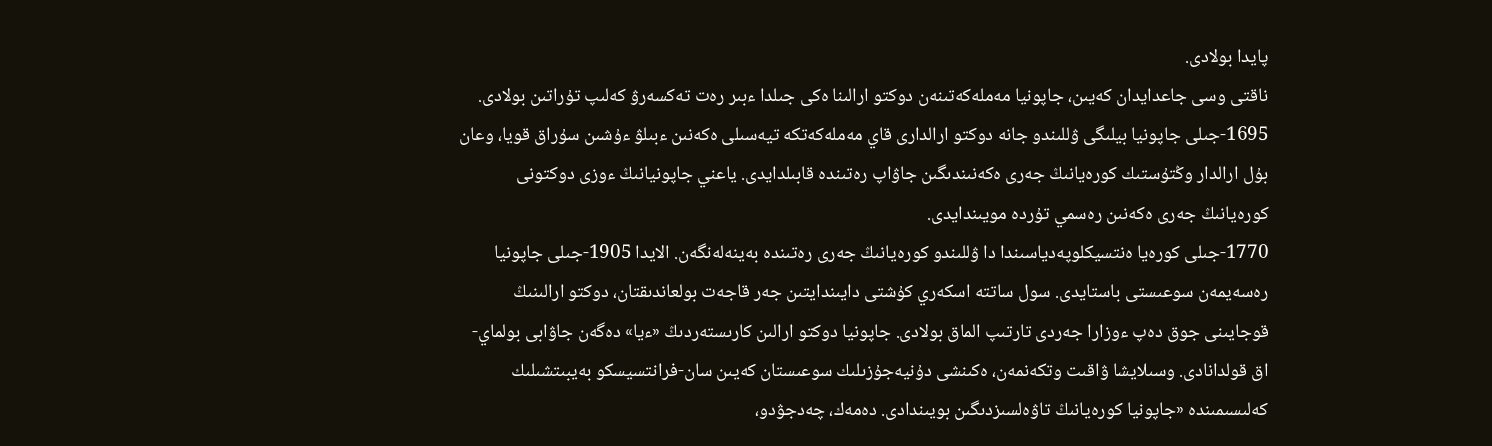پايدا بولادى.
ناقتى وسى جاعدايدان كەيىن، جاپونيا مەملەكەتىنەن دوكتو ارالىنا ەكى جىلدا ءبىر رەت تەكسەرۋ كەلىپ تۇراتىن بولادى. 1695-جىلى جاپونيا بيلىگى ۋللىندو جانە دوكتو ارالدارى قاي مەملەكەتكە تيەسىلى ەكەنىن ءبىلۋ ءۇشىن سۇراق قويا، وعان بۇل ارالدار وڭتۇستىك كورەيانىڭ جەرى ەكەنىندىگىن جاۋاپ رەتىندە قابىلدايدى. ياعني جاپونيانىڭ ءوزى دوكتونى كورەيانىڭ جەرى ەكەنىن رەسمي تۇردە مويىندايدى.
1770-جىلى كورەيا ەنتسيكلوپەدياسىندا دا ۋللىندو كورەيانىڭ جەرى رەتىندە بەينەلەنگەن. الايدا 1905-جىلى جاپونيا رەسەيمەن سوعىستى باستايدى. سول ساتتە اسكەري كۇشتى دايىندايتىن جەر قاجەت بولعاندىقتان، دوكتو ارالىنىڭ قوجايىنى جوق دەپ ءوزارا جەردى تارتىپ الماق بولادى. جاپونيا دوكتو ارالىن كارىستەردىڭ «ءيا» دەگەن جاۋابى بولماي-اق قولدانادى. وسىلايشا ۋاقىت وتكەنمەن، ەكىنشى دۇنيەجۇزىلىك سوعىستان كەيىن سان-فرانتسيسكو بەيبىتشىلىك كەلىسىمىندە «جاپونيا كورەيانىڭ تاۋەلسىزدىگىن بويىندادى. دەمەك، چەدجۋدو،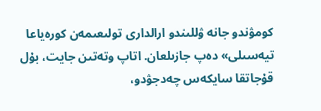كومۋندو جانە ۋللىندو ارالدارى تولىعىمەن كورەياعا تيەسىلى» دەپ جازىلعان. اتاپ وتەتىن جايت، بۇل قۇجاتقا سايكەس چەدجۋدو،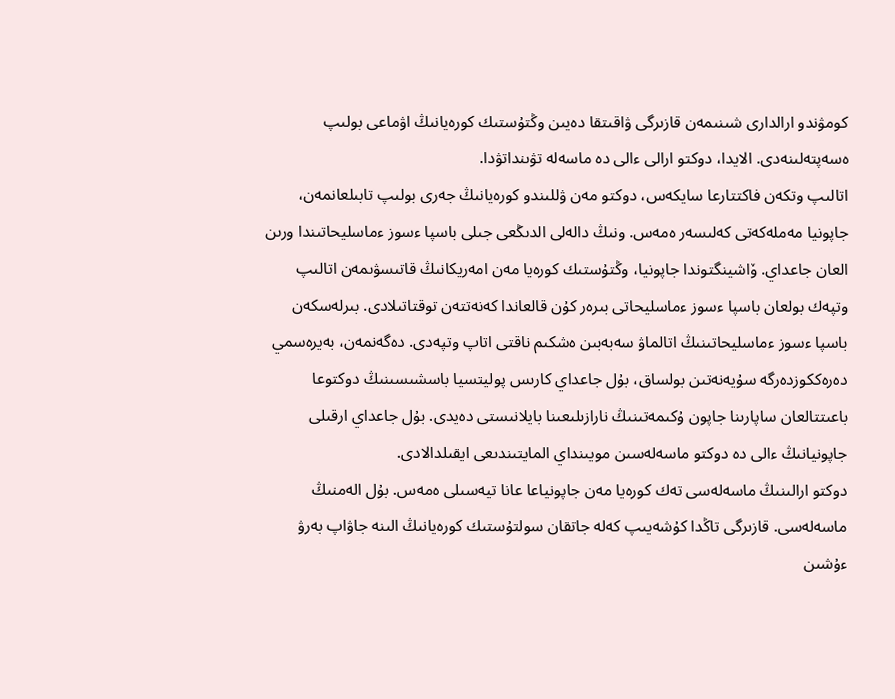كومۋندو ارالدارى شىنىمەن قازىرگى ۋاقىتقا دەيىن وڭتۇستىك كورەيانىڭ اۋماعى بولىپ ەسەپتەلىنەدى. الايدا، دوكتو ارالى ءالى دە ماسەلە تۋىنداتۋدا.
اتالىپ وتكەن فاكتتارعا سايكەس، دوكتو مەن ۋللىندو كورەيانىڭ جەرى بولىپ تابىلعانمەن، جاپونيا مەملەكەتى كەلىسەر ەمەس. ونىڭ دالەلى الدىڭعى جىلى باسپا ءسوز ءماسليحاتىندا ورىن العان جاعداي. ۆاشينگتوندا جاپونيا، وڭتۇستىك كورەيا مەن امەريكانىڭ قاتىسۋىمەن اتالىپ وتپەك بولعان باسپا ءسوز ءماسليحاتى بىرەر كۇن قالعاندا كەنەتتەن توقتاتىلادى. بىرلەسكەن باسپا ءسوز ءماسليحاتىنىڭ اتالماۋ سەبەبىن ەشكىم ناقتى اتاپ وتپەدى. دەگەنمەن، بەيرەسمي دەرەككوزدەرگە سۇيەنەتىن بولساق، بۇل جاعداي كارىس پوليتسيا باسشىسىنىڭ دوكتوعا باعىتتالعان ساپارىنا جاپون ۇكىمەتىنىڭ نارازىلىعىنا بايلانىستى دەيدى. بۇل جاعداي ارقىلى جاپونيانىڭ ءالى دە دوكتو ماسەلەسىن مويىنداي المايتىندىعى ايقىلدالادى.
دوكتو ارالىنىڭ ماسەلەسى تەك كورەيا مەن جاپونياعا عانا تيەسىلى ەمەس. بۇل الەمنىڭ ماسەلەسى. قازىرگى تاڭدا كۇشەيىپ كەلە جاتقان سولتۇستىك كورەيانىڭ الىنە جاۋاپ بەرۋ ءۇشىن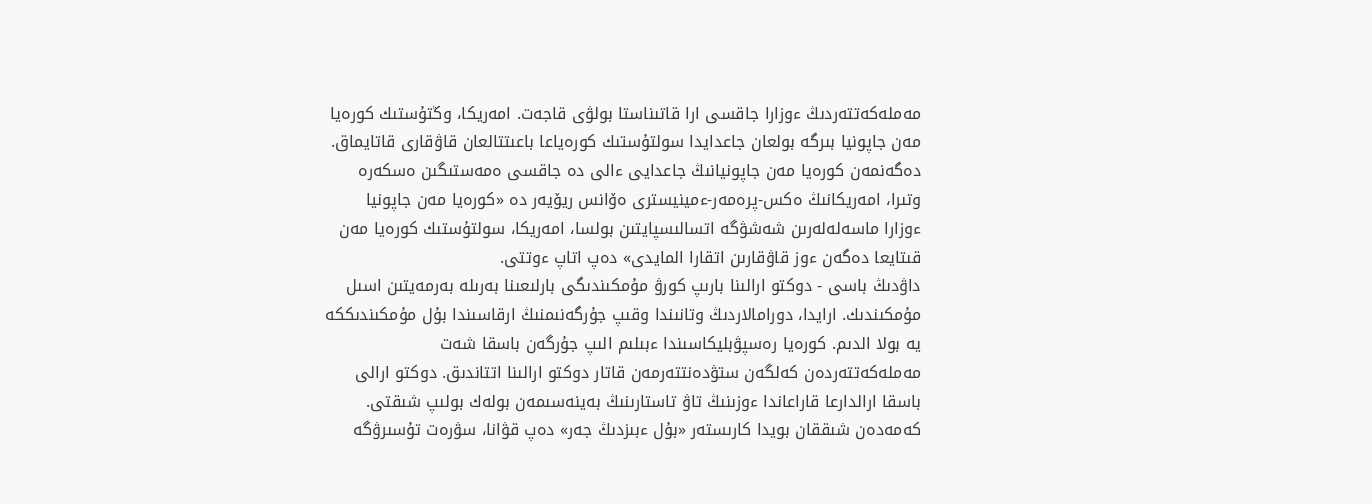مەملەكەتتەردىڭ ءوزارا جاقسى ارا قاتىناستا بولۋى قاجەت. امەريكا، وڭتۇستىك كورەيا مەن جاپونيا بىرگە بولعان جاعدايدا سولتۇستىك كورەياعا باعىتتالعان قاۋقارى قاتايماق. دەگەنمەن كورەيا مەن جاپونيانىڭ جاعدايى ءالى دە جاقسى ەمەستىگىن ەسكەرە وتىرا، امەريكانىڭ ەكس-پرەمەر-ءمينيسترى ەۆانس ريۆيەر دە «كورەيا مەن جاپونيا ءوزارا ماسەلەلەرىن شەشۋگە اتسالىسپايتىن بولسا، امەريكا، سولتۇستىك كورەيا مەن قىتايعا دەگەن ءوز قاۋقارىن اتقارا المايدى» دەپ اتاپ ءوتتى.
داۋدىڭ باسى - دوكتو ارالىنا بارىپ كورۋ مۇمكىندىگى بارلىعىنا بەرىلە بەرمەيتىن اسىل مۇمكىندىك. ارايدا، دورامالاردىڭ وتانىندا وقىپ جۇرگەنىمنىڭ ارقاسىندا بۇل مۇمكىندىككە يە بولا الدىم. كورەيا رەسپۋبليكاسىندا ءبىلىم الىپ جۇرگەن باسقا شەت مەملەكەتتەردەن كەلگەن ستۋدەنتتەرمەن قاتار دوكتو ارالىنا اتتاندىق. دوكتو ارالى باسقا ارالدارعا قاراعاندا ءوزىنىڭ تاۋ تاستارىنىڭ بەينەسىمەن بولەك بولىپ شىقتى. كەمەدەن شىققان بويدا كارىستەر «بۇل ءبىزدىڭ جەر» دەپ قۋانا، سۋرەت تۇسىرۋگە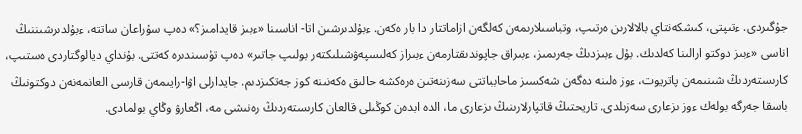جۇگىردى. ءتىپتى، كىشكەنتاي بالالارىن ەرتىپ، وتباسىلارىمەن كەلگەن ازاماتتار دا بار ەكەن. ءبۇلدىرشىن اتا- اناسىنا «ءبىز قايدامىز؟» دەپ سۇراعان ساتتە، ءبۇلدىرشىننىڭ اناسى «ءبىز دوكتو ارالىنا كەلدىك. بۇل ءبىزدىڭ جەرىمىز، ءبىراق جاپوندىقتارمەن ءبىراز كەلىسپەۋشىلىكتەر بولىپ جاتىر» دەپ تۇسىندىرە كەتتى. بۇنداي ديالوگتاردى ەستىپ، كارىستەردىڭ شىنىمەن پاتريوت، ءوز ەلىنە دەگەن شەكسىز ماحابباتتى سەزىنەتىن ەرەكشە حالىق ەكەنىنە كوز جەتكىزدىم. جايدارلى اۋا-رايىمەن قارسى العانمەنەن دوكتونىڭ باسقا جەرگە بولەك ءوز ىزعارى سەزىلدى. تاريحتىڭ قاتپارلارىنىڭ ىزعارى ما، الدە ابدەن كوڭىلى قالعان كارىستەردىڭ رەنىشى مە، اڭعارۋ وڭاي بولمادى.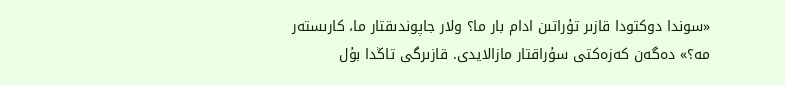«سوندا دوكتودا قازىر تۇراتىن ادام بار ما؟ ولار جاپوندىقتار ما، كارىستەر مە؟» دەگەن كەزەكتى سۇراقتار مازالايدى. قازىرگى تاڭدا بۇل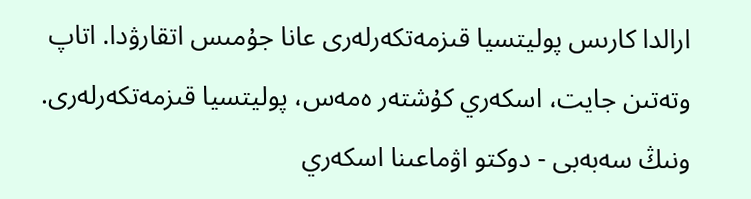ارالدا كارىس پوليتسيا قىزمەتكەرلەرى عانا جۇمىس اتقارۋدا. اتاپ وتەتىن جايت، اسكەري كۇشتەر ەمەس، پوليتسيا قىزمەتكەرلەرى. ونىڭ سەبەبى - دوكتو اۋماعىنا اسكەري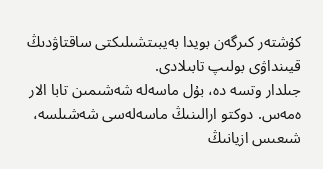كۇشتەر كىرگەن بويدا بەيبىتشىلىكتى ساقتاۋدىڭ قيىنداۋى بولىپ تابىلادى.
جىلدار وتسە دە، بۇل ماسەلە شەشىمىن تابا الار ەمەس. دوكتو ارالىنىڭ ماسەلەسى شەشىلسە، شىعىس ازيانىڭ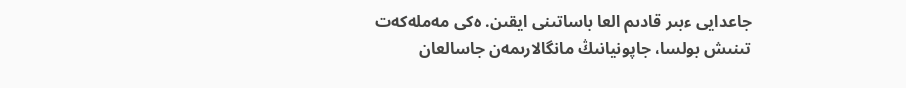جاعدايى ءبىر قادىم العا باساتىنى ايقىن. ەكى مەملەكەت تىنىش بولسا، جاپونيانىڭ مانگالارىمەن جاسالعان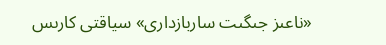«ناعىز جىگىت ساربازدارى» سياقتى كارىس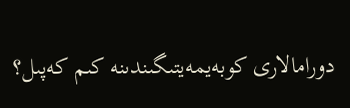دورامالارى كوبەيمەيتىگىندىنە كىم كەپىل؟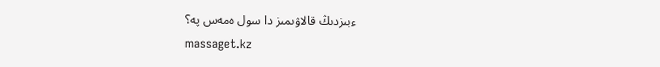ءبىزدىڭ قالاۋىمىز دا سول ەمەس پە؟
massaget.kz